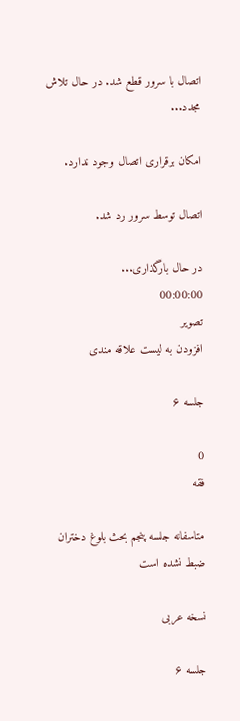اتصال با سرور قطع شد. در حال تلاش مجدد...

امکان برقراری اتصال وجود ندارد.

اتصال توسط سرور رد شد.

در حال بارگذاری...
00:00:00
تصویر
افزودن به لیست علاقه مندی

جلسه ۶

0
فقه

متاسفانه جلسه پنجم بحث بلوغ دختران ضبط نشده است

نسخه عربی

جلسه ۶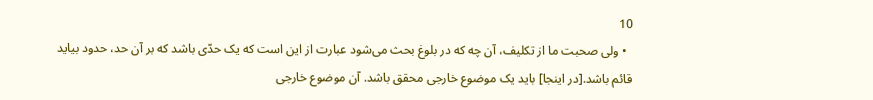10
  • ولی صحبت ما از تکلیف، آن چه که در بلوغ بحث می‌شود عبارت از این است که یک حدّی باشد که بر آن حد، حدود بیاید قائم باشد.[در اینجا] باید یک موضوع خارجی محقق باشد. آن موضوع خارجی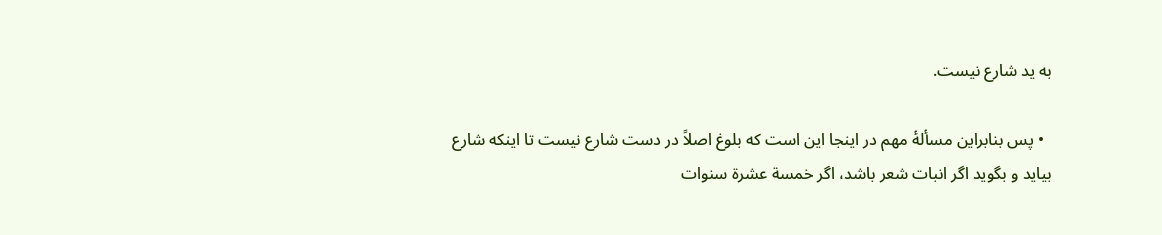به ید شارع نیست.

  • پس بنابراین مسألۀ مهم در اینجا این است که بلوغ اصلاً در دست شارع نیست تا اینکه شارع بیاید و بگوید اگر انبات شعر باشد، اگر خمسة عشرة سنوات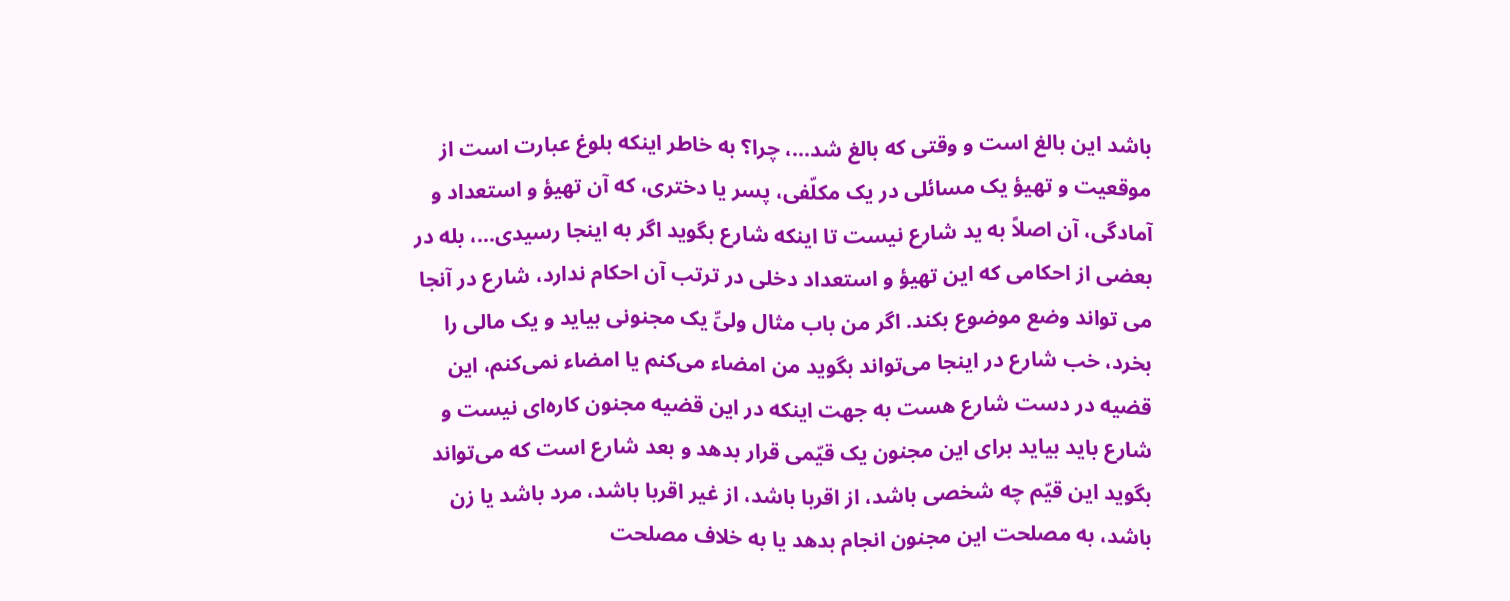باشد این بالغ است و وقتی که بالغ شد...، چرا؟ به خاطر اینکه بلوغ عبارت است از موقعیت و تهیؤ یک مسائلی در یک مکلّفی، پسر یا دختری، که آن تهیؤ و استعداد و آمادگی، آن اصلاً به ید شارع نیست تا اینکه شارع بگوید اگر به اینجا رسیدی...، بله در بعضی از احکامی که این تهیؤ و استعداد دخلی در ترتب آن احکام ندارد، شارع در آنجا می تواند وضع موضوع بکند. اگر من باب مثال ولیِّ یک مجنونی بیاید و یک مالی را بخرد، خب شارع در اینجا می‌تواند بگوید من امضاء می‌کنم یا امضاء نمی‌کنم، این قضیه در دست شارع هست به جهت اینکه در این قضیه مجنون کاره‌ای نیست و شارع باید بیاید برای این مجنون یک قیّمی قرار بدهد و بعد شارع است که می‌تواند بگوید این قیّم چه شخصی باشد، از اقربا باشد، از غیر اقربا باشد، مرد باشد یا زن باشد، به مصلحت این مجنون انجام بدهد یا به خلاف مصلحت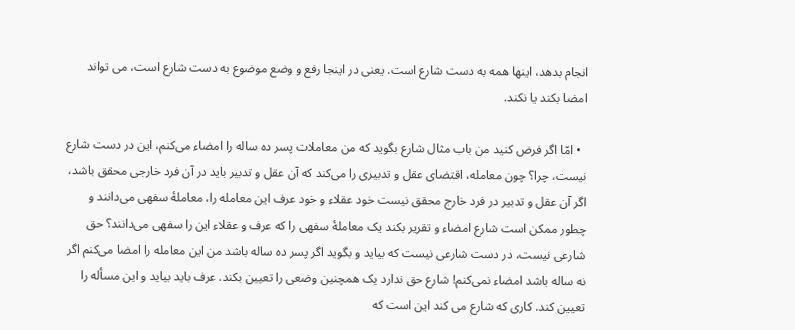انجام بدهد، اینها همه به دست شارع است. یعنی در اینجا رفع و وضع موضوع به دست شارع است، می تواند امضا بکند یا نکند.

  • امّا اگر فرض کنید من باب مثال شارع بگوید که من معاملات پسر ده ساله را امضاء می‌کنم، این در دست شارع نیست، چرا؟ چون معامله، اقتضای عقل و تدبیری را می‌کند که آن عقل و تدبیر باید در آن فرد خارجی محقق باشد، اگر آن عقل و تدبیر در فرد خارج محقق نیست خود عقلاء و خود عرف این معامله را، معاملۀ سفهی می‌دانند و چطور ممکن است شارع امضاء و تقریر بکند یک معاملۀ سفهی را که عرف و عقلاء این را سفهی می‌دانند؟ حق شارعی نیست، در دست شارعی نیست که بیاید و بگوید اگر پسر ده ساله باشد من این معامله را امضا می‌کنم اگر نه ساله باشد امضاء نمی‌کنم! شارع حق ندارد یک همچنین وضعی را تعیین بکند. عرف باید بیاید و این مسأله را تعیین کند. کاری که شارع می کند این است که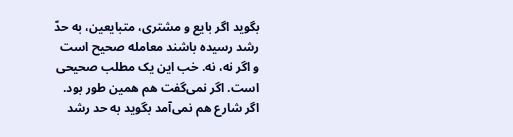بگوید اگر بایع و مشتری، متبایعین، به حدّ رشد رسیده باشند معامله صحیح است و اگر نه، نه. خب این یک مطلب صحیحی است. اگر نمی‌گفت هم همین طور بود. اگر شارع هم نمی‌آمد بگوید به حد رشد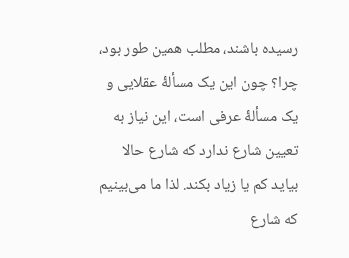رسیده باشند، مطلب همین طور بود، چرا؟ چون این یک مسألۀ عقلایی و یک مسألۀ عرفی است، این نیاز به تعیین شارع ندارد که شارع حالا بیاید کم یا زیاد بکند. لذا ما می‌بینیم که شارع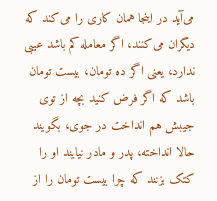می‌آید در اینجا همان کاری را می‌کند که دیگران می‌کنند، اگر معامله کم باشد عیبی ندارد، یعنی اگر ده تومان، بیست تومان باشد که اگر فرض کنید بچه از توی جیبش هم انداخت در جوی، بگویند حالا انداخته، پدر و مادر نیایند او را کتک بزنند که چرا بیست تومان را از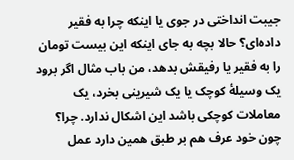جیبت انداختی در جوی یا اینکه چرا به فقیر داده‌ای؟ حالا بچه به جای اینکه این بیست تومان را به فقیر یا رفیقش بدهد، من باب مثال اگر برود یک وسیلۀ کوچک یا یک شیرینی بخرد، یک معاملات کوچکی باشد این اشکال ندارد. چرا؟ چون خود عرف هم بر طبق همین دارد عمل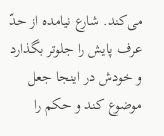می‌کند. شارع نیامده از حدّ عرف پایش را جلوتر بگذارد و خودش در اینجا جعل موضوع کند و حکم را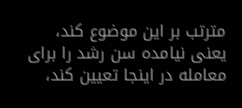مترتب بر این موضوع کند، یعنی نیامده سن رشد را برای معامله در اینجا تعیین کند،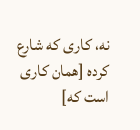نه، کاری که شارع کرده [همان کاری است که]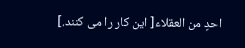احدٍ من العقلاء[ این کار را می کنند.]